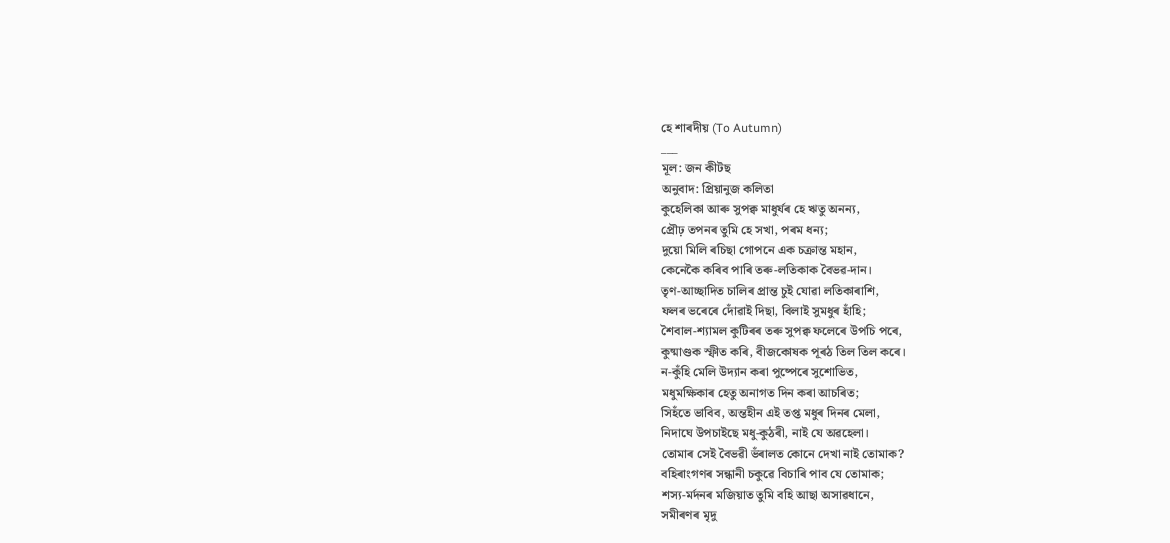হে শাৰদীয় (To Autumn)
___
মূল: জন কীটছ
অনুবাদ: প্ৰিয়ানুজ কলিতা
কুহেলিকা আৰু সুপক্ব মাধুৰ্যৰ হে ঋতু অনন্য,
প্ৰৌঢ় তপনৰ তুমি হে সখা, পৰম ধন্য;
দুয়ো মিলি ৰচিছা গোপনে এক চক্ৰান্ত মহান,
কেনেকৈ কৰিব পাৰি তৰু-লতিকাক বৈভৱ-দান।
তৃণ-আচ্ছাদিত চালিৰ প্ৰান্ত চুই যোৱা লতিকাৰাশি,
ফলৰ ভৰেৰে দোঁৱাই দিছা, বিলাই সুমধুৰ হাঁহি;
শৈবাল-শ্যামল কুটিৰৰ তৰু সুপক্ব ফলেৰে উপচি পৰে,
কুষ্মাণ্ডক স্ফীত কৰি, বীজকোষক পূৰঠ তিল তিল কৰে।
ন-কুঁহি মেলি উদ্যান কৰা পুষ্পেৰে সুশোভিত,
মধুমক্ষিকাৰ হেতু অনাগত দিন কৰা আচৰিত;
সিহঁতে ভাবিব, অন্তহীন এই তপ্ত মধুৰ দিনৰ মেলা,
নিদাঘে উপচাইছে মধু-কুঠৰী, নাই যে অৱহেলা।
তোমাৰ সেই বৈভৱী ভঁৰালত কোনে দেখা নাই তোমাক?
বহিৰাংগণৰ সন্ধানী চকুৱে বিচাৰি পাব যে তোমাক;
শস্য-মৰ্দনৰ মজিয়াত তুমি বহি আছা অসাৱধানে,
সমীৰণৰ মৃদু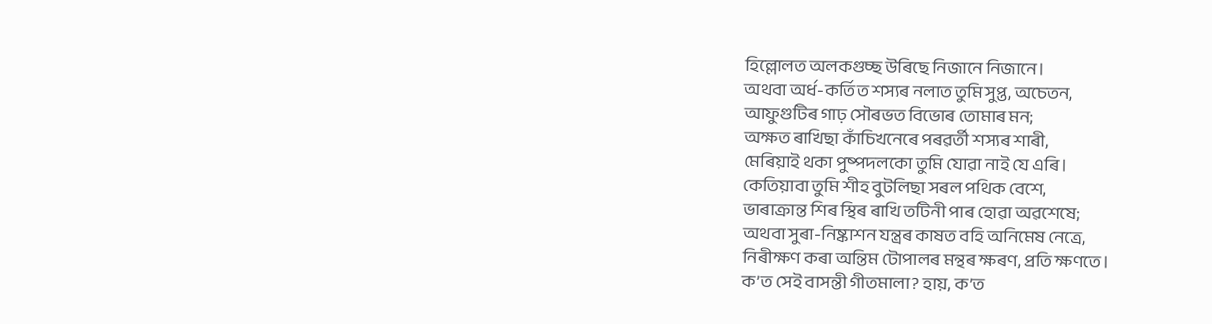হিল্লোলত অলকগুচ্ছ উৰিছে নিজানে নিজানে।
অথবা অৰ্ধ-কৰ্তিত শস্যৰ নলাত তুমি সুপ্ত, অচেতন,
আফুগুটিৰ গাঢ় সৌৰভত বিভোৰ তোমাৰ মন;
অক্ষত ৰাখিছা কাঁচিখনেৰে পৰৱৰ্তী শস্যৰ শাৰী,
মেৰিয়াই থকা পুষ্পদলকো তুমি যোৱা নাই যে এৰি।
কেতিয়াবা তুমি শীহ বুটলিছা সৰল পথিক বেশে,
ভাৰাক্ৰান্ত শিৰ স্থিৰ ৰাখি তটিনী পাৰ হোৱা অৱশেষে;
অথবা সুৰা-নিষ্কাশন যন্ত্ৰৰ কাষত বহি অনিমেষ নেত্ৰে,
নিৰীক্ষণ কৰা অন্তিম টোপালৰ মন্থৰ ক্ষৰণ, প্ৰতি ক্ষণতে।
ক’ত সেই বাসন্তী গীতমালা? হায়, ক’ত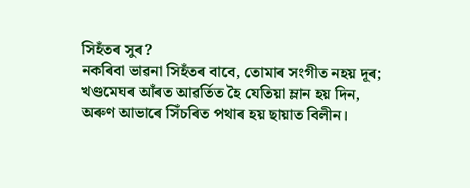সিহঁতৰ সুৰ?
নকৰিবা ভাৱনা সিহঁতৰ বাবে, তোমাৰ সংগীত নহয় দূৰ;
খণ্ডমেঘৰ আঁৰত আৱৰ্তিত হৈ যেতিয়া ম্লান হয় দিন,
অৰুণ আভাৰে সিঁচৰিত পথাৰ হয় ছায়াত বিলীন।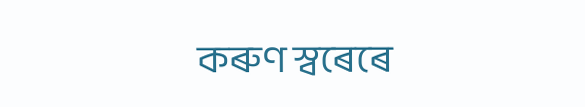কৰুণ স্বৰেৰে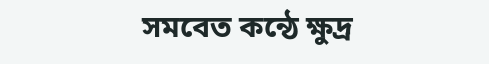সমবেত কন্ঠে ক্ষুদ্ৰ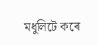মধুলিটে কৰে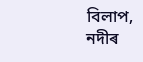বিলাপ,
নদীৰ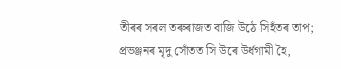তীৰৰ সৰল তৰুৰাজত বাজি উঠে সিহঁতৰ তাপ;
প্ৰভঞ্জনৰ মৃদু সোঁতত সি উৰে উৰ্ধগামী হৈ,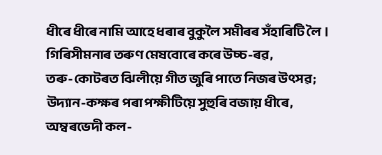ধীৰে ধীৰে নামি আহে ধৰাৰ বুকুলৈ সমীৰৰ সঁহাৰিটি লৈ।
গিৰিসীমনাৰ তৰুণ মেষবোৰে কৰে উচ্চ-ৰৱ,
তৰু-কোটৰত ঝিলীয়ে গীত জুৰি পাতে নিজৰ উৎসৱ;
উদ্যান-কক্ষৰ পৰা পক্ষীটিয়ে সুহুৰি বজায় ধীৰে,
অম্বৰভেদী কল-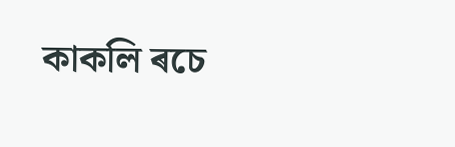কাকলি ৰচে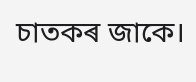চাতকৰ জাকে।